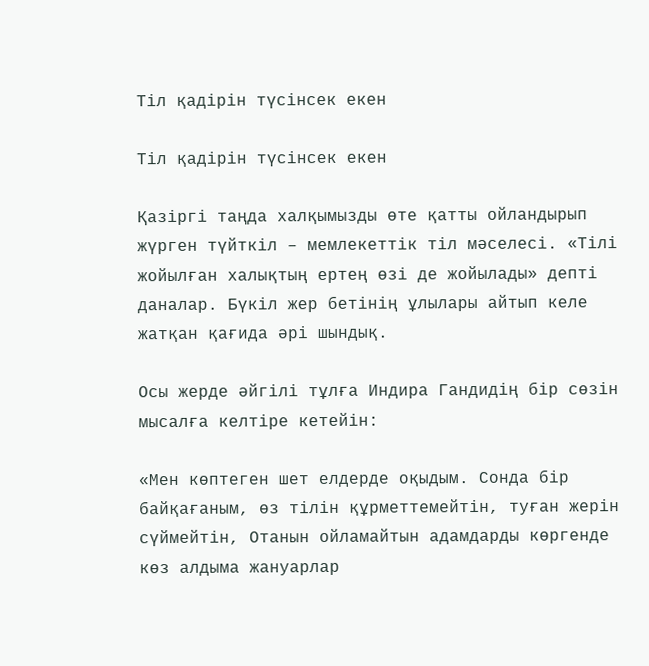Тіл қадірін түсінсек екен

Тіл қадірін түсінсек екен

Қазіргі таңда халқымызды өте қатты ойландырып жүрген түйткіл – мемлекеттік тіл мәселесі. «Тілі жойылған халықтың ертең өзі де жойылады» депті даналар. Бүкіл жер бетінің ұлылары айтып келе жатқан қағида әрі шындық.

Осы жерде әйгілі тұлға Индира Гандидің бір сөзін мысалға келтіре кетейін:

«Мен көптеген шет елдерде оқыдым. Сонда бір байқағаным, өз тілін құрметтемейтін, туған жерін сүймейтін, Отанын ойламайтын адамдарды көргенде көз алдыма жануарлар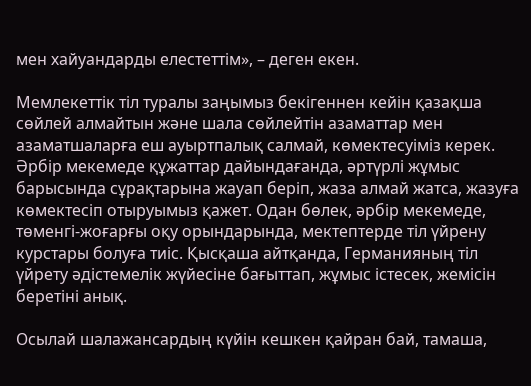мен хайуандарды елестеттім», – деген екен.

Мемлекеттік тіл туралы заңымыз бекігеннен кейін қазақша сөйлей алмайтын және шала сөйлейтін азаматтар мен азаматшаларға еш ауыртпалық салмай, көмектесуіміз керек. Әрбір мекемеде құжаттар дайындағанда, әртүрлі жұмыс барысында сұрақтарына жауап беріп, жаза алмай жатса, жазуға көмектесіп отыруымыз қажет. Одан бөлек, әрбір мекемеде, төменгі-жоғарғы оқу орындарында, мектептерде тіл үйрену курстары болуға тиіс. Қысқаша айтқанда, Германияның тіл үйрету әдістемелік жүйесіне бағыттап, жұмыс істесек, жемісін беретіні анық.

Осылай шалажансардың күйін кешкен қайран бай, тамаша,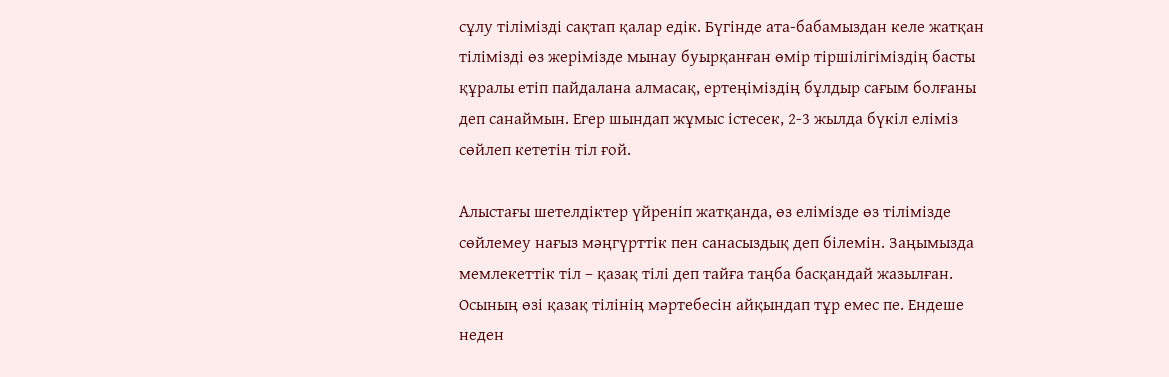сұлу тілімізді сақтап қалар едік. Бүгінде ата-бабамыздан келе жатқан тілімізді өз жерімізде мынау буырқанған өмір тіршілігіміздің басты құралы етіп пайдалана алмасақ, ертеңіміздің бұлдыр сағым болғаны деп санаймын. Егер шындап жұмыс істесек, 2-3 жылда бүкіл еліміз сөйлеп кететін тіл ғой.

Алыстағы шетелдіктер үйреніп жатқанда, өз елімізде өз тілімізде сөйлемеу нағыз мәңгүрттік пен санасыздық деп білемін. Заңымызда мемлекеттік тіл – қазақ тілі деп тайға таңба басқандай жазылған. Осының өзі қазақ тілінің мәртебесін айқындап тұр емес пе. Ендеше неден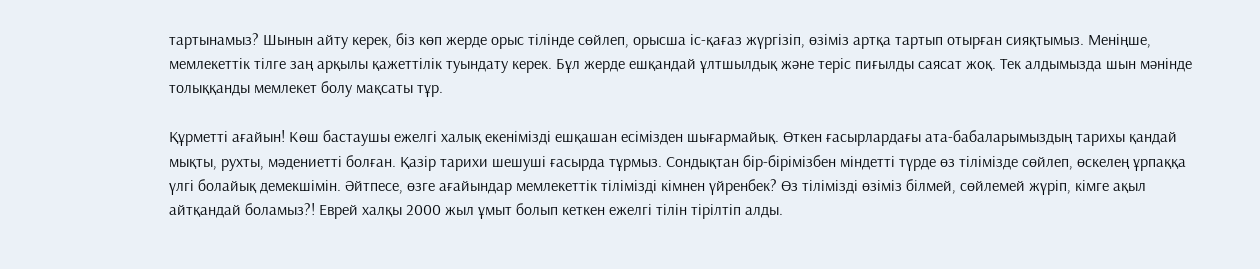тартынамыз? Шынын айту керек, біз көп жерде орыс тілінде сөйлеп, орысша іс-қағаз жүргізіп, өзіміз артқа тартып отырған сияқтымыз. Меніңше, мемлекеттік тілге заң арқылы қажеттілік туындату керек. Бұл жерде ешқандай ұлтшылдық және теріс пиғылды саясат жоқ. Тек алдымызда шын мәнінде толыққанды мемлекет болу мақсаты тұр.

Құрметті ағайын! Көш бастаушы ежелгі халық екенімізді ешқашан есімізден шығармайық. Өткен ғасырлардағы ата-бабаларымыздың тарихы қандай мықты, рухты, мәдениетті болған. Қазір тарихи шешуші ғасырда тұрмыз. Сондықтан бір-бірімізбен міндетті түрде өз тілімізде сөйлеп, өскелең ұрпаққа үлгі болайық демекшімін. Әйтпесе, өзге ағайындар мемлекеттік тілімізді кімнен үйренбек? Өз тілімізді өзіміз білмей, сөйлемей жүріп, кімге ақыл айтқандай боламыз?! Еврей халқы 2000 жыл ұмыт болып кеткен ежелгі тілін тірілтіп алды.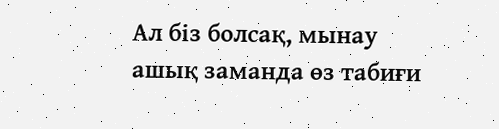Ал біз болсақ, мынау ашық заманда өз табиғи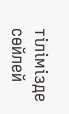тілімізде сөйлей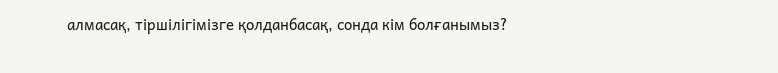алмасақ, тіршілігімізге қолданбасақ, сонда кім болғанымыз?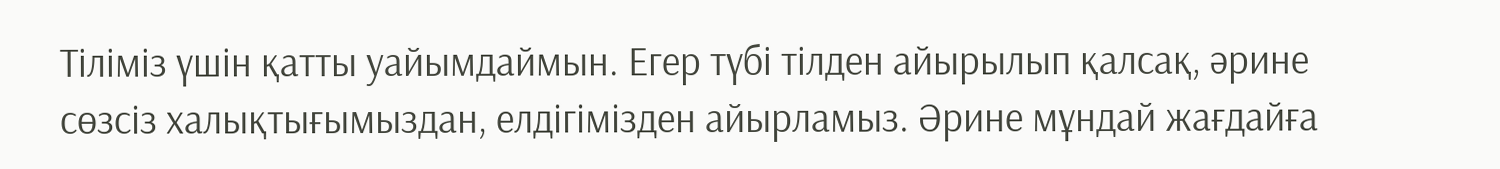Тіліміз үшін қатты уайымдаймын. Егер түбі тілден айырылып қалсақ, әрине сөзсіз халықтығымыздан, елдігімізден айырламыз. Әрине мұндай жағдайға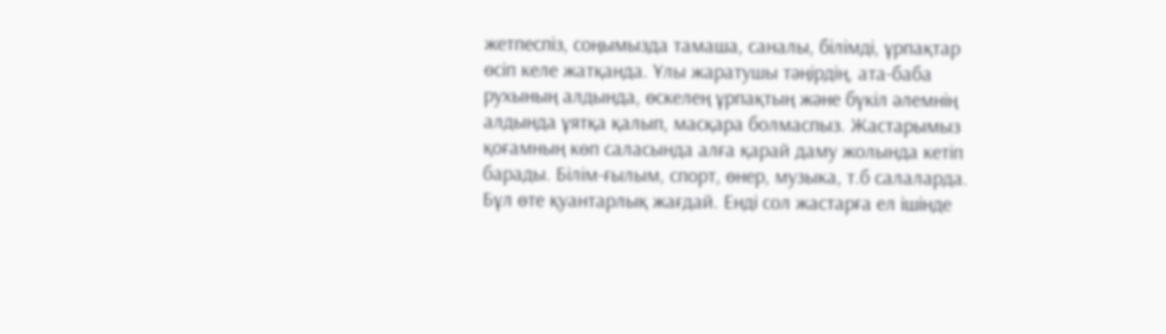жетпеспіз, соңымызда тамаша, саналы, білімді, ұрпақтар өсіп келе жатқанда. Ұлы жаратушы тәңірдің, ата-баба рухының алдында, өскелең ұрпақтың және бүкіл әлемнің алдында ұятқа қалып, масқара болмаспыз. Жастарымыз қоғамның көп саласында алға қарай даму жолында кетіп барады. Білім-ғылым, спорт, өнер, музыка, т.б салаларда. Бұл өте қуантарлық жағдай. Енді сол жастарға ел ішінде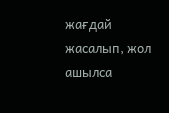жағдай жасалып, жол ашылса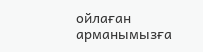ойлаған арманымызға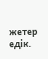жетер едік.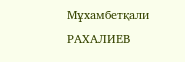Мұхамбетқали РАХАЛИЕВ